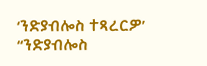‘ንድያብሎስ ተጻረርዎ’
“ንድያብሎስ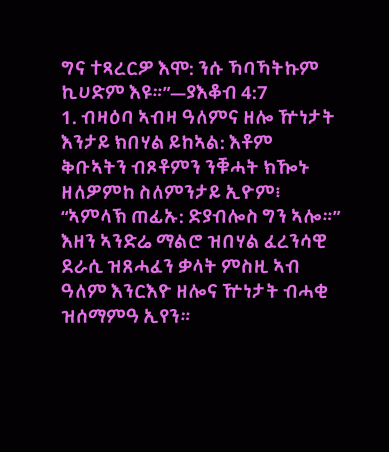ግና ተጻረርዎ እሞ: ንሱ ኻባኻትኩም ኪሀድም እዩ።”—ያእቆብ 4:7
1. ብዛዕባ ኣብዛ ዓለምና ዘሎ ዅነታት እንታይ ክበሃል ይከኣል: እቶም ቅቡኣትን ብጾቶምን ንቑሓት ክዀኑ ዘለዎምከ ስለምንታይ ኢዮም፧
“ኣምላኽ ጠፊኡ: ድያብሎስ ግን ኣሎ።” እዘን ኣንድሬ ማልሮ ዝበሃል ፈረንሳዊ ደራሲ ዝጸሓፈን ቃላት ምስዚ ኣብ ዓለም እንርእዮ ዘሎና ዅነታት ብሓቂ ዝሰማምዓ ኢየን።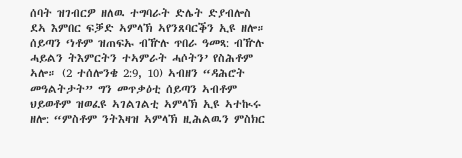ሰባት ዝገብርዎ ዘለዉ ተግባራት ድሌት ድያብሎስ ደኣ እምበር ፍቓድ ኣምላኽ ኣየንጸባርቕን ኢዩ ዘሎ። ሰይጣን ‘ነቶም ዝጠፍኡ ብዅሉ ጥበራ ዓመጻ: ብዅሉ ሓይልን ትእምርትን ተኣምራት ሓሶትን’ የስሕቶም ኣሎ። (2 ተሰሎንቄ 2:9, 10) ኣብዘን “ዳሕሮት መዓልትታት” ግን መጥቃዕቲ ሰይጣን ኣብቶም ህይወቶም ዝወፈዩ ኣገልገልቲ ኣምላኽ ኢዩ ኣተኲሩ ዘሎ: “ምስቶም ንትእዛዝ ኣምላኽ ዚሕልዉን ምስክር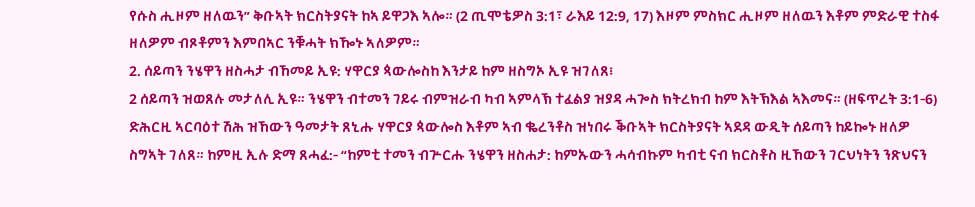የሱስ ሒዞም ዘለዉን” ቅቡኣት ክርስትያናት ከኣ ይዋጋእ ኣሎ። (2 ጢሞቴዎስ 3:1፣ ራእይ 12:9, 17) እዞም ምስክር ሒዞም ዘለዉን እቶም ምድራዊ ተስፋ ዘለዎም ብጾቶምን እምበኣር ንቑሓት ክዀኑ ኣለዎም።
2. ሰይጣን ንሄዋን ዘስሓታ ብኸመይ ኢዩ: ሃዋርያ ጳውሎስከ እንታይ ከም ዘስግኦ ኢዩ ዝገለጸ፧
2 ሰይጣን ዝወጸሉ መታለሊ ኢዩ። ንሄዋን ብተመን ገይሩ ብምዝራብ ካብ ኣምላኽ ተፈልያ ዝያዳ ሓጐስ ክትረክብ ከም እትኽእል ኣእመና። (ዘፍጥረት 3:1-6) ድሕርዚ ኣርባዕተ ሽሕ ዝኸውን ዓመታት ጸኒሑ ሃዋርያ ጳውሎስ እቶም ኣብ ቈረንቶስ ዝነበሩ ቕቡኣት ክርስትያናት ኣደዳ ውዲት ሰይጣን ከይኰኑ ዘለዎ ስግኣት ገለጸ። ከምዚ ኢሉ ድማ ጸሓፈ:- “ከምቲ ተመን ብጕርሑ ንሄዋን ዘስሐታ: ከምኡውን ሓሳብኩም ካብቲ ናብ ክርስቶስ ዚኸውን ገርህነትን ንጽህናን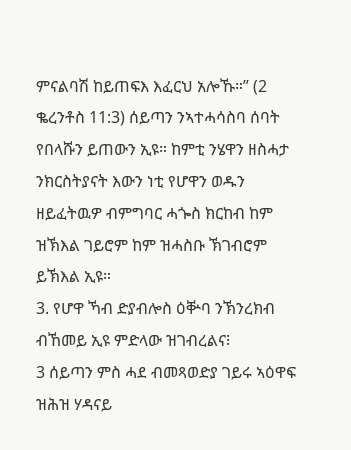ምናልባሽ ከይጠፍእ እፈርህ አሎኹ።” (2 ቈረንቶስ 11:3) ሰይጣን ንኣተሓሳስባ ሰባት የበላሹን ይጠውን ኢዩ። ከምቲ ንሄዋን ዘስሓታ ንክርስትያናት እውን ነቲ የሆዋን ወዱን ዘይፈትዉዎ ብምግባር ሓጐስ ክርከብ ከም ዝኽእል ገይሮም ከም ዝሓስቡ ኽገብሮም ይኽእል ኢዩ።
3. የሆዋ ኻብ ድያብሎስ ዕቝባ ንኽንረክብ ብኸመይ ኢዩ ምድላው ዝገብረልና፧
3 ሰይጣን ምስ ሓደ ብመጻወድያ ገይሩ ኣዕዋፍ ዝሕዝ ሃዳናይ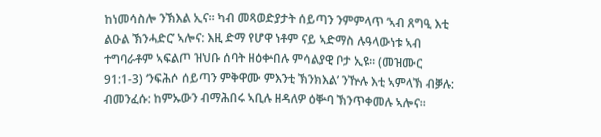ከነመሳስሎ ንኽእል ኢና። ካብ መጻወድያታት ሰይጣን ንምምላጥ ‘ኣብ ጸግዒ እቲ ልዑል ኽንሓድር’ ኣሎና: እዚ ድማ የሆዋ ነቶም ናይ ኣድማስ ሉዓላውነቱ ኣብ ተግባራቶም ኣፍልጦ ዝህቡ ሰባት ዘዕቍበሉ ምሳልያዊ ቦታ ኢዩ። (መዝሙር 91:1-3) ‘ንፍሕሶ ሰይጣን ምቅዋሙ ምእንቲ ኽንክእል’ ንዅሉ እቲ ኣምላኽ ብቓሉ: ብመንፈሱ: ከምኡውን ብማሕበሩ ኣቢሉ ዘዳለዎ ዕቝባ ኽንጥቀመሉ ኣሎና።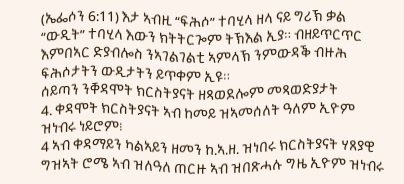(ኤፌሶን 6:11) እታ ኣብዚ “ፍሕሶ” ተባሂላ ዘላ ናይ ግሪኽ ቃል “ውዲት” ተባሂላ እውን ክትትርጐም ትኽእል ኢያ። ብዘይጥርጥር እምበኣር ድያብሎስ ንኣገልገልቲ ኣምላኽ ንምውዳቕ ብዙሕ ፍሕሶታትን ውዲታትን ይጥቀም ኢዩ።
ሰይጣን ንቐዳሞት ክርስትያናት ዘጻወደሎም መጻወድያታት
4. ቀዳሞት ክርስትያናት ኣብ ከመይ ዝኣመሰለት ዓለም ኢዮም ዝነብሩ ነይሮም፧
4 ኣብ ቀዳማይን ካልኣይን ዘመን ከ.ኣ.ዘ. ዝነበሩ ክርስትያናት ሃጸያዊ ግዝኣት ሮሜ ኣብ ዝለዓለ ጠርዙ ኣብ ዝበጽሓሉ ግዜ ኢዮም ዝነብሩ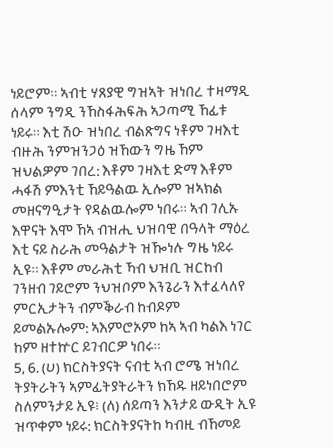ነይሮም። ኣብቲ ሃጸያዊ ግዝኣት ዝነበረ ተዛማዲ ሰላም ንግዲ ንኸስፋሕፍሕ ኣጋጣሚ ኸፊቱ ነይሩ። እቲ ሽዑ ዝነበረ ብልጽግና ነቶም ገዛእቲ ብዙሕ ንምዝንጋዕ ዝኸውን ግዜ ኸም ዝህልዎም ገበረ: እቶም ገዛእቲ ድማ እቶም ሓፋሽ ምእንቲ ኸይዓልዉ ኢሎም ዝኣክል መዘናግዒታት የዳልዉሎም ነበሩ። ኣብ ገሊኡ እዋናት እሞ ኸኣ ብዝሒ ህዝባዊ በዓላት ማዕረ እቲ ናይ ስራሕ መዓልታት ዝዀነሉ ግዜ ነይሩ ኢዩ። እቶም መራሕቲ ኻብ ህዝቢ ዝርከብ ገንዘብ ገይሮም ንህዝቦም እንጌራን እተፈላለየ ምርኢታትን ብምቕራብ ከብዶም ይመልኡሎም: ኣእምሮኦም ከኣ ኣብ ካልእ ነገር ከም ዘተኵር ይገብርዎ ነበሩ።
5, 6. (ሀ) ክርስትያናት ናብቲ ኣብ ሮሜ ዝነበረ ትያትራትን ኣምፊትያትራትን ክኸዱ ዘይነበሮም ስለምንታይ ኢዩ፧ (ለ) ሰይጣን እንታይ ውዲት ኢዩ ዝጥቀም ነይሩ: ክርስትያናትከ ካብዚ ብኸመይ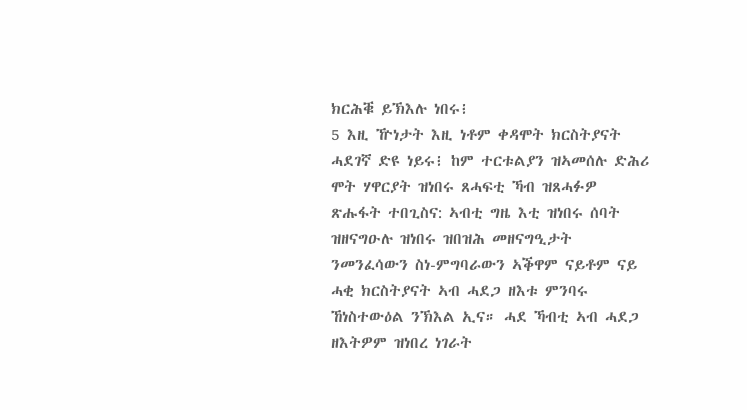ክርሕቑ ይኽእሉ ነበሩ፧
5 እዚ ዅነታት እዚ ነቶም ቀዳሞት ክርስትያናት ሓደገኛ ድዩ ነይሩ፧ ከም ተርቱልያን ዝኣመሰሉ ድሕሪ ሞት ሃዋርያት ዝነበሩ ጸሓፍቲ ኻብ ዝጸሓፉዎ ጽሑፋት ተበጊስና: ኣብቲ ግዜ እቲ ዝነበሩ ሰባት ዝዘናግዑሉ ዝነበሩ ዝበዝሕ መዘናግዒታት ንመንፈሳውን ስነ-ምግባራውን ኣቕዋም ናይቶም ናይ ሓቂ ክርስትያናት ኣብ ሓደጋ ዘእቱ ምንባሩ ኸነስተውዕል ንኽእል ኢና። ሓደ ኻብቲ ኣብ ሓደጋ ዘእትዎም ዝነበረ ነገራት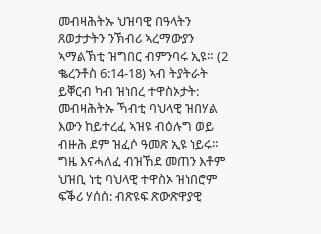መብዛሕትኡ ህዝባዊ በዓላትን ጸወታታትን ንኽብሪ ኣረማውያን ኣማልኽቲ ዝግበር ብምንባሩ ኢዩ። (2 ቈረንቶስ 6:14-18) ኣብ ትያትራት ይቐርብ ካብ ዝነበረ ተዋስኦታት: መብዛሕትኡ ኻብቲ ባህላዊ ዝበሃል እውን ከይተረፈ ኣዝዩ ብዕሉግ ወይ ብዙሕ ደም ዝፈሶ ዓመጽ ኢዩ ነይሩ። ግዜ እናሓለፈ ብዝኸደ መጠን እቶም ህዝቢ ነቲ ባህላዊ ተዋስኦ ዝነበሮም ፍቕሪ ሃሰሰ: ብጽዩፍ ጽውጽዋያዊ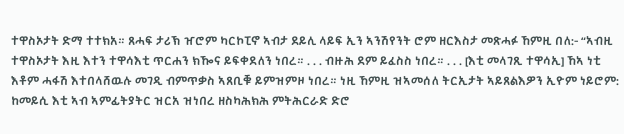ተዋስኦታት ድማ ተተክአ። ጸሓፍ ታሪኽ ዠሮም ካርኮፒኖ ኣብታ ደይሊ ላይፍ ኢን ኣንሽየንት ሮም ዘርእስታ መጽሓፉ ኸምዚ በለ:- “ኣብዚ ተዋስኦታት እዚ እተን ተዋሳእቲ ጥርሐን ክዀና ይፍቀደለን ነበረ። . . . ብዙሕ ደም ይፈስስ ነበረ። . . . [እቲ መላገጺ ተዋሳኢ] ኸኣ ነቲ እቶም ሓፋሽ እተበላሸዉሉ መገዲ ብምጥቃስ ኣጸቢቑ ይምዝምዞ ነበረ። ነዚ ኸምዚ ዝኣመሰለ ትርኢታት ኣይጸልእዎን ኢዮም ነይሮም: ከመይሲ እቲ ኣብ ኣምፊትያትር ዝርአ ዝነበረ ዘስካሕክሕ ምትሕርራድ ድሮ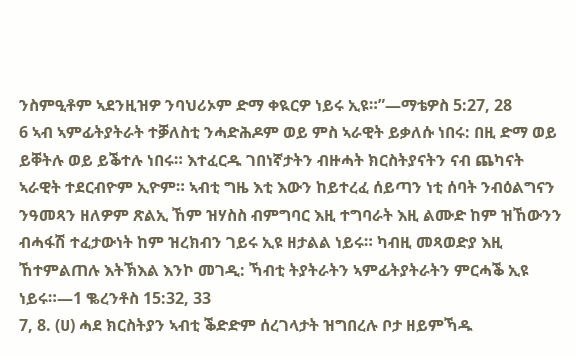ንስምዒቶም ኣደንዚዝዎ ንባህሪኦም ድማ ቀዪርዎ ነይሩ ኢዩ።”—ማቴዎስ 5:27, 28
6 ኣብ ኣምፊትያትራት ተቓለስቲ ንሓድሕዶም ወይ ምስ ኣራዊት ይቃለሱ ነበሩ: በዚ ድማ ወይ ይቐትሉ ወይ ይቕተሉ ነበሩ። እተፈርዱ ገበነኛታትን ብዙሓት ክርስትያናትን ናብ ጨካናት ኣራዊት ተደርብዮም ኢዮም። ኣብቲ ግዜ እቲ እውን ከይተረፈ ሰይጣን ነቲ ሰባት ንብዕልግናን ንዓመጻን ዘለዎም ጽልኢ ኸም ዝሃስስ ብምግባር እዚ ተግባራት እዚ ልሙድ ከም ዝኸውንን ብሓፋሽ ተፈታውነት ከም ዝረክብን ገይሩ ኢዩ ዘታልል ነይሩ። ካብዚ መጻወድያ እዚ ኸተምልጠሉ እትኽእል እንኮ መገዲ: ኻብቲ ትያትራትን ኣምፊትያትራትን ምርሓቕ ኢዩ ነይሩ።—1 ቈረንቶስ 15:32, 33
7, 8. (ሀ) ሓደ ክርስትያን ኣብቲ ቕድድም ሰረገላታት ዝግበረሉ ቦታ ዘይምኻዱ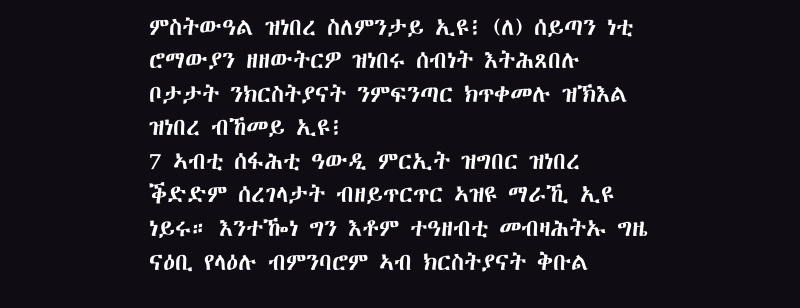ምስትውዓል ዝነበረ ስለምንታይ ኢዩ፧ (ለ) ሰይጣን ነቲ ሮማውያን ዘዘውትርዎ ዝነበሩ ሰብነት እትሕጸበሉ ቦታታት ንክርስትያናት ንምፍንጣር ክጥቀመሉ ዝኽእል ዝነበረ ብኸመይ ኢዩ፧
7 ኣብቲ ሰፋሕቲ ዓውዲ ምርኢት ዝግበር ዝነበረ ቕድድም ሰረገላታት ብዘይጥርጥር ኣዝዩ ማራኺ ኢዩ ነይሩ። እንተዀነ ግን እቶም ተዓዘብቲ መብዛሕትኡ ግዜ ናዕቢ የላዕሉ ብምንባሮም ኣብ ክርስትያናት ቅቡል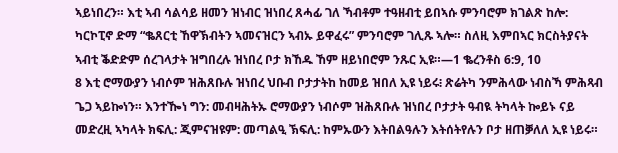ኣይነበረን። እቲ ኣብ ሳልሳይ ዘመን ዝነብር ዝነበረ ጸሓፊ ገለ ኻብቶም ተዓዘብቲ ይበኣሱ ምንባሮም ክገልጽ ከሎ: ካርኮፒኖ ድማ “ቈጸርቲ ኸዋኽብትን ኣመናዝርን ኣብኡ ይዋፈሩ” ምንባሮም ገሊጹ ኣሎ። ስለዚ እምበኣር ክርስትያናት ኣብቲ ቕድድም ሰረገላታት ዝግበረሉ ዝነበረ ቦታ ክኸዱ ኸም ዘይነበሮም ንጹር ኢዩ።—1 ቈረንቶስ 6:9, 10
8 እቲ ሮማውያን ነብሶም ዝሕጸቡሉ ዝነበረ ህቡብ ቦታታትከ ከመይ ዝበለ ኢዩ ነይሩ፧ ጽሬትካ ንምሕላው ነብስኻ ምሕጻብ ጌጋ ኣይኰነን። እንተዀነ ግን: መብዛሕትኡ ሮማውያን ነብሶም ዝሕጸቡሉ ዝነበረ ቦታታት ዓብዪ ትካላት ኰይኑ ናይ መድረዚ ኣካላት ክፍሊ: ጂምናዝዩም: መጣልዒ ኽፍሊ: ከምኡውን እትበልዓሉን እትሰትየሉን ቦታ ዘጠቓለለ ኢዩ ነይሩ።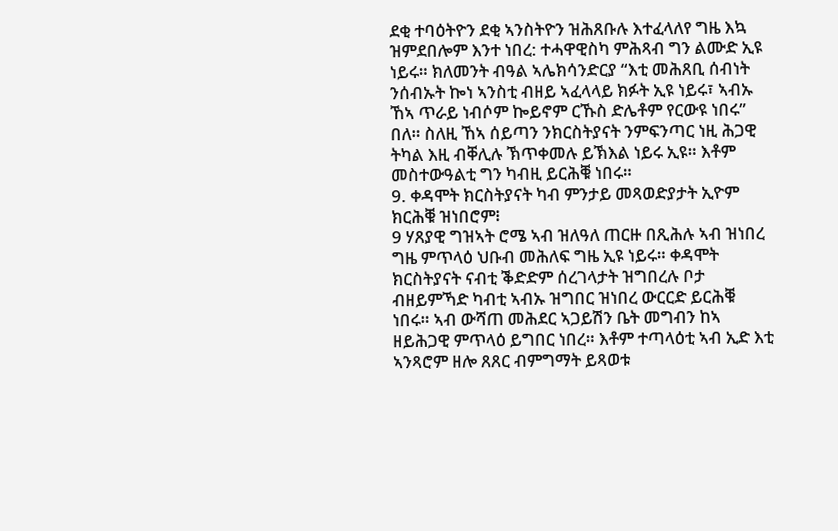ደቂ ተባዕትዮን ደቂ ኣንስትዮን ዝሕጸቡሉ እተፈላለየ ግዜ እኳ ዝምደበሎም እንተ ነበረ: ተሓዋዊስካ ምሕጻብ ግን ልሙድ ኢዩ ነይሩ። ክለመንት ብዓል ኣሌክሳንድርያ “እቲ መሕጸቢ ሰብነት ንሰብኡት ኰነ ኣንስቲ ብዘይ ኣፈላላይ ክፉት ኢዩ ነይሩ፣ ኣብኡ ኸኣ ጥራይ ነብሶም ኰይኖም ርኹስ ድሌቶም የርውዩ ነበሩ” በለ። ስለዚ ኸኣ ሰይጣን ንክርስትያናት ንምፍንጣር ነዚ ሕጋዊ ትካል እዚ ብቐሊሉ ኽጥቀመሉ ይኽእል ነይሩ ኢዩ። እቶም መስተውዓልቲ ግን ካብዚ ይርሕቑ ነበሩ።
9. ቀዳሞት ክርስትያናት ካብ ምንታይ መጻወድያታት ኢዮም ክርሕቑ ዝነበሮም፧
9 ሃጸያዊ ግዝኣት ሮሜ ኣብ ዝለዓለ ጠርዙ በጺሕሉ ኣብ ዝነበረ ግዜ ምጥላዕ ህቡብ መሕለፍ ግዜ ኢዩ ነይሩ። ቀዳሞት ክርስትያናት ናብቲ ቕድድም ሰረገላታት ዝግበረሉ ቦታ ብዘይምኻድ ካብቲ ኣብኡ ዝግበር ዝነበረ ውርርድ ይርሕቑ ነበሩ። ኣብ ውሻጠ መሕደር ኣጋይሽን ቤት መግብን ከኣ ዘይሕጋዊ ምጥላዕ ይግበር ነበረ። እቶም ተጣላዕቲ ኣብ ኢድ እቲ ኣንጻሮም ዘሎ ጸጸር ብምግማት ይጻወቱ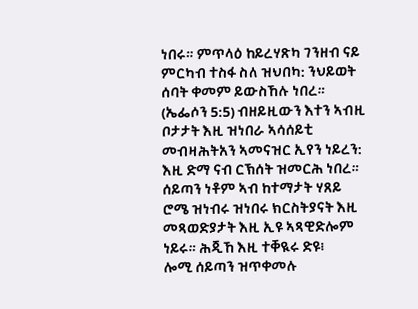ነበሩ። ምጥላዕ ከይረሃጽካ ገንዘብ ናይ ምርካብ ተስፋ ስለ ዝህበካ: ንህይወት ሰባት ቀመም ይውስኸሉ ነበረ። (ኤፌሶን 5:5) ብዘይዚውን እተን ኣብዚ ቦታታት እዚ ዝነበራ ኣሳሰይቲ መብዛሕትአን ኣመናዝር ኢየን ነይረን: እዚ ድማ ናብ ርኽሰት ዝመርሕ ነበረ። ሰይጣን ነቶም ኣብ ከተማታት ሃጸይ ሮሜ ዝነብሩ ዝነበሩ ክርስትያናት እዚ መጻወድያታት እዚ ኢዩ ኣጻዊድሎም ነይሩ። ሕጂኸ እዚ ተቐዪሩ ድዩ፧
ሎሚ ሰይጣን ዝጥቀመሉ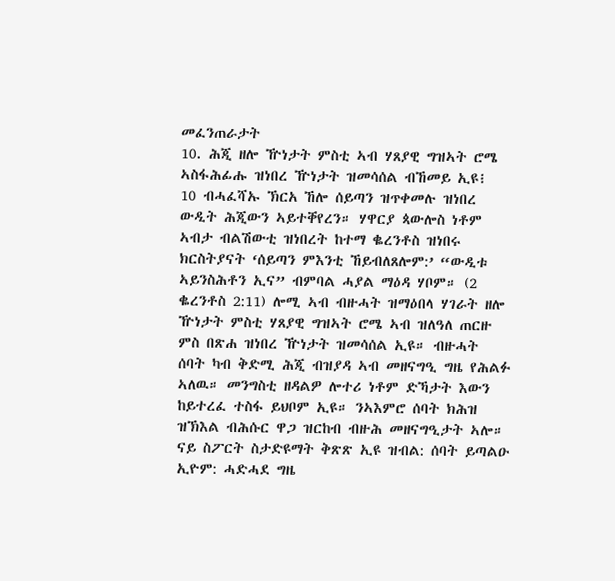መፈንጠራታት
10. ሕጂ ዘሎ ዅነታት ምስቲ ኣብ ሃጸያዊ ግዝኣት ሮሜ ኣስፋሕፊሑ ዝነበረ ዅነታት ዝመሳሰል ብኸመይ ኢዩ፧
10 ብሓፈሻኡ ኽርአ ኸሎ ሰይጣን ዝጥቀመሉ ዝነበረ ውዲት ሕጂውን ኣይተቐየረን። ሃዋርያ ጳውሎስ ነቶም ኣብታ ብልሽውቲ ዝነበረት ከተማ ቈረንቶስ ዝነበሩ ክርስትያናት ‘ሰይጣን ምእንቲ ኸይብለጸሎም:’ “ውዲቱ ኣይንስሕቶን ኢና” ብምባል ሓያል ማዕዳ ሃቦም። (2 ቈረንቶስ 2:11) ሎሚ ኣብ ብዙሓት ዝማዕበላ ሃገራት ዘሎ ዅነታት ምስቲ ሃጸያዊ ግዝኣት ሮሜ ኣብ ዝለዓለ ጠርዙ ምስ በጽሐ ዝነበረ ዅነታት ዝመሳሰል ኢዩ። ብዙሓት ሰባት ካብ ቅድሚ ሕጂ ብዝያዳ ኣብ መዘናግዒ ግዜ የሕልፉ ኣለዉ። መንግስቲ ዘዳልዎ ሎተሪ ነቶም ድኻታት እውን ከይተረፈ ተስፋ ይህቦም ኢዩ። ንኣእምሮ ሰባት ክሕዝ ዝኽእል ብሕሱር ዋጋ ዝርከብ ብዙሕ መዘናግዒታት ኣሎ። ናይ ስፖርት ስታድዩማት ቅጽጽ ኢዩ ዝብል: ሰባት ይጣልዑ ኢዮም: ሓድሓደ ግዜ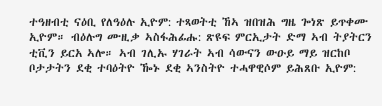ተዓዘብቲ ናዕቢ የለዓዕሉ ኢዮም: ተጻወትቲ ኸኣ ዝበዝሕ ግዜ ጐነጽ ይጥቀሙ ኢዮም። ብዕሉግ ሙዚቃ ኣስፋሕፊሑ: ጽዩፍ ምርኢታት ድማ ኣብ ትያትርን ቲቪን ይርአ ኣሎ። ኣብ ገሊኡ ሃገራት ኣብ ሳውናን ውዑይ ማይ ዝርከቦ ቦታታትን ደቂ ተባዕትዮ ዀኑ ደቂ ኣንስትዮ ተሓዋዊሶም ይሕጸቡ ኢዮም: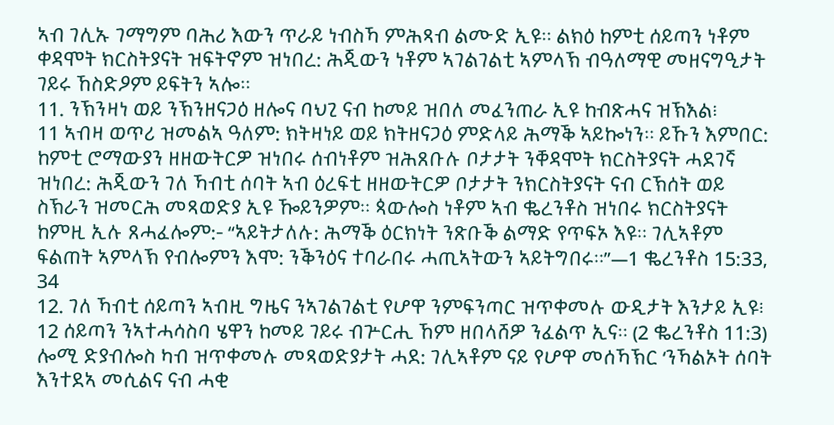ኣብ ገሊኡ ገማግም ባሕሪ እውን ጥራይ ነብስኻ ምሕጻብ ልሙድ ኢዩ። ልክዕ ከምቲ ሰይጣን ነቶም ቀዳሞት ክርስትያናት ዝፍትኖም ዝነበረ: ሕጂውን ነቶም ኣገልገልቲ ኣምላኽ ብዓለማዊ መዘናግዒታት ገይሩ ኸስድዖም ይፍትን ኣሎ።
11. ንኽንዛነ ወይ ንኽንዘናጋዕ ዘሎና ባህጊ ናብ ከመይ ዝበለ መፈንጠራ ኢዩ ከብጽሓና ዝኽእል፧
11 ኣብዛ ወጥሪ ዝመልኣ ዓለም: ክትዛነይ ወይ ክትዘናጋዕ ምድላይ ሕማቕ ኣይኰነን። ይኹን እምበር: ከምቲ ሮማውያን ዘዘውትርዎ ዝነበሩ ሰብነቶም ዝሕጸቡሉ ቦታታት ንቐዳሞት ክርስትያናት ሓደገኛ ዝነበረ: ሕጂውን ገለ ኻብቲ ሰባት ኣብ ዕረፍቲ ዘዘውትርዎ ቦታታት ንክርስትያናት ናብ ርኽሰት ወይ ስኽራን ዝመርሕ መጻወድያ ኢዩ ዀይንዎም። ጳውሎስ ነቶም ኣብ ቈረንቶስ ዝነበሩ ክርስትያናት ከምዚ ኢሉ ጸሓፈሎም:- “ኣይትታለሉ: ሕማቕ ዕርክነት ንጽቡቕ ልማድ የጥፍኦ እዩ። ገሊኣቶም ፍልጠት ኣምላኽ የብሎምን እሞ: ንቕንዕና ተባራበሩ ሓጢኣትውን ኣይትግበሩ።”—1 ቈረንቶስ 15:33, 34
12. ገለ ኻብቲ ሰይጣን ኣብዚ ግዜና ንኣገልገልቲ የሆዋ ንምፍንጣር ዝጥቀመሉ ውዲታት እንታይ ኢዩ፧
12 ሰይጣን ንኣተሓሳስባ ሄዋን ከመይ ገይሩ ብጕርሒ ኸም ዘበላሸዎ ንፈልጥ ኢና። (2 ቈረንቶስ 11:3) ሎሚ ድያብሎስ ካብ ዝጥቀመሉ መጻወድያታት ሓደ: ገሊኣቶም ናይ የሆዋ መሰኻኽር ‘ንኻልኦት ሰባት እንተደኣ መሲልና ናብ ሓቂ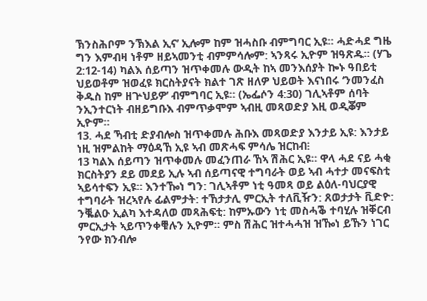ኽንስሕቦም ንኽእል ኢና’ ኢሎም ከም ዝሓስቡ ብምግባር ኢዩ። ሓድሓደ ግዜ ግን እምብዛ ነቶም ዘይኣመንቲ ብምምሳሎም: ኣንጻሩ ኢዮም ዝዓጽዱ። (ሃጌ 2:12-14) ካልእ ሰይጣን ዝጥቀመሉ ውዲት ከኣ መንእሰያት ኰኑ ዓበይቲ ህይወቶም ዝወፈዩ ክርስትያናት ክልተ ገጽ ዘለዎ ህይወት እናነበሩ ‘ንመንፈስ ቅዱስ ከም ዘጕህይዎ’ ብምግባር ኢዩ። (ኤፌሶን 4:30) ገሊኣቶም ሰባት ንኢንተርነት ብዘይግቡእ ብምጥቃሞም ኣብዚ መጻወድያ እዚ ወዲቖም ኢዮም።
13. ሓደ ኻብቲ ድያብሎስ ዝጥቀመሉ ሕቡእ መጻወድያ እንታይ ኢዩ: እንታይ ነዚ ዝምልከት ማዕዳኸ ኢዩ ኣብ መጽሓፍ ምሳሌ ዝርከብ፧
13 ካልእ ሰይጣን ዝጥቀመሉ መፈንጠራ ኸኣ ሽሕር ኢዩ። ዋላ ሓደ ናይ ሓቂ ክርስትያን ደይ መደይ ኢሉ ኣብ ሰይጣናዊ ተግባራት ወይ ኣብ ሓተታ መናፍስቲ ኣይሳተፍን ኢዩ። እንተዀነ ግን: ገሊኣቶም ነቲ ዓመጻ ወይ ልዕለ-ባህርያዊ ተግባራት ዝረኣየሉ ፊልምታት: ተኸታታሊ ምርኢት ተለቪዥን: ጸወታታት ቪድዮ: ንቘልዑ ኢልካ እተዳለወ መጻሕፍቲ: ከምኡውን ነቲ መስሓቕ ተባሂሉ ዝቐርብ ምርኢታት ኣይጥንቀቑሉን ኢዮም። ምስ ሽሕር ዝተሓሓዝ ዝዀነ ይኹን ነገር ንየው ክንብሎ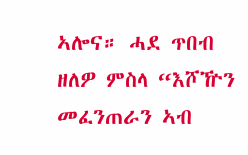ኣሎና። ሓደ ጥበብ ዘለዎ ምስላ “እሾዅን መፈንጠራን ኣብ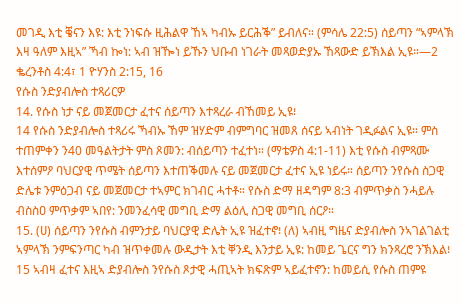መገዲ እቲ ቔናን እዩ: እቲ ንነፍሱ ዚሕልዋ ኸኣ ካብኡ ይርሕቕ” ይብለና። (ምሳሌ 22:5) ሰይጣን “ኣምላኽ እዛ ዓለም እዚኣ” ኻብ ኰነ: ኣብ ዝዀነ ይኹን ህቡብ ነገራት መጻወድያኡ ኸጻውድ ይኽእል ኢዩ።—2 ቈረንቶስ 4:4፣ 1 ዮሃንስ 2:15, 16
የሱስ ንድያብሎስ ተጻሪርዎ
14. የሱስ ነታ ናይ መጀመርታ ፈተና ሰይጣን እተጻረራ ብኸመይ ኢዩ፧
14 የሱስ ንድያብሎስ ተጻሪሩ ኻብኡ ኸም ዝሃድም ብምግባር ዝመጸ ሰናይ ኣብነት ገዲፉልና ኢዩ። ምስ ተጠምቀን ን40 መዓልትታት ምስ ጾመን: ብሰይጣን ተፈተነ። (ማቴዎስ 4:1-11) እቲ የሱስ ብምጻሙ እተሰምዖ ባህርያዊ ጥሜት ሰይጣን እተጠቕመሉ ናይ መጀመርታ ፈተና ኢዩ ነይሩ። ሰይጣን ንየሱስ ስጋዊ ድሌቱ ንምዕጋብ ናይ መጀመርታ ተኣምር ክገብር ሓተቶ። የሱስ ድማ ዘዳግም 8:3 ብምጥቃስ ንሓይሉ ብስስዐ ምጥቃም ኣበየ: ንመንፈሳዊ መግቢ ድማ ልዕሊ ስጋዊ መግቢ ሰርዖ።
15. (ሀ) ሰይጣን ንየሱስ ብምንታይ ባህርያዊ ድሌት ኢዩ ዝፈተኖ፧ (ለ) ኣብዚ ግዜና ድያብሎስ ንኣገልገልቲ ኣምላኽ ንምፍንጣር ካብ ዝጥቀመሉ ውዲታት እቲ ቐንዲ እንታይ ኢዩ: ከመይ ጌርና ግን ክንጻረሮ ንኽእል፧
15 ኣብዛ ፈተና እዚኣ ድያብሎስ ንየሱስ ጾታዊ ሓጢኣት ክፍጽም ኣይፈተኖን: ከመይሲ የሱስ ጠምዩ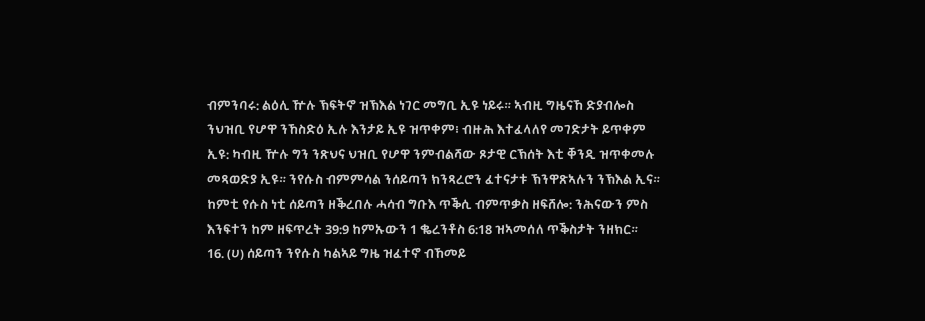ብምንባሩ: ልዕሊ ዅሉ ኽፍትኖ ዝኽእል ነገር መግቢ ኢዩ ነይሩ። ኣብዚ ግዜናኸ ድያብሎስ ንህዝቢ የሆዋ ንኸስድዕ ኢሉ እንታይ ኢዩ ዝጥቀም፧ ብዙሕ እተፈላለየ መገድታት ይጥቀም ኢዩ: ካብዚ ዅሉ ግን ንጽህና ህዝቢ የሆዋ ንምብልሻው ጾታዊ ርኽሰት እቲ ቐንዲ ዝጥቀመሉ መጻወድያ ኢዩ። ንየሱስ ብምምሳል ንሰይጣን ክንጻረሮን ፈተናታቱ ኽንዋጽኣሉን ንኽእል ኢና። ከምቲ የሱስ ነቲ ሰይጣን ዘቕረበሉ ሓሳብ ግቡእ ጥቕሲ ብምጥቃስ ዘፍሸሎ: ንሕናውን ምስ እንፍተን ከም ዘፍጥረት 39:9 ከምኡውን 1 ቈረንቶስ 6:18 ዝኣመሰለ ጥቕስታት ንዘክር።
16. (ሀ) ሰይጣን ንየሱስ ካልኣይ ግዜ ዝፈተኖ ብኸመይ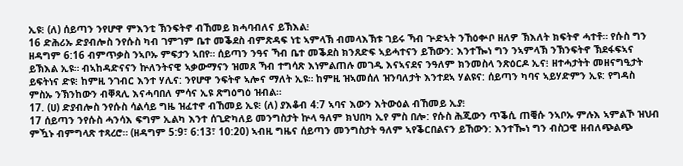ኢዩ፧ (ለ) ሰይጣን ንየሆዋ ምእንቲ ኽንፍትኖ ብኸመይ ክሓባብለና ይኽእል፧
16 ድሕሪኡ ድያብሎስ ንየሱስ ካብ ገምገም ቤተ መቕደስ ብምጽዳፍ ነቲ ኣምላኽ ብመላእኽቱ ገይሩ ኻብ ጕድኣት ንኸዕቍቦ ዘለዎ ኽእለት ክፍትኖ ሓተቶ። የሱስ ግን ዘዳግም 6:16 ብምጥቃስ ንኣቦኡ ምፍታን ኣበየ። ሰይጣን ንዓና ኻብ ቤተ መቕደስ ክንጸድፍ ኣይሓተናን ይኸውን: እንተዀነ ግን ንኣምላኽ ንኽንፍትኖ ኽደፋፍኣና ይኽእል ኢዩ። ብኣከዳድናናን ኵለንትናዊ ኣቃውማናን ዝመጸ ኻብ ተግሳጽ እነምልጠሉ መገዲ እናኣናደና ንዓለም ክንመስላ ንጽዕርዶ ኢና፧ ዘተሓታትት መዘናግዒታት ይፍትነና ድዩ፧ ከምዚ ንገብር እንተ ሃሊና: ንየሆዋ ንፍትኖ ኣሎና ማለት ኢዩ። ከምዚ ዝኣመሰለ ዝንባለታት እንተደኣ ሃልዩና: ሰይጣን ካባና ኣይሃድምን ኢዩ: የግዳስ ምስኡ ንኽንከውን ብቐጻሊ እናሓባበለ ምሳና ኢዩ ጽግዕግዕ ዝብል።
17. (ሀ) ድያብሎስ ንየሱስ ሳልሳይ ግዜ ዝፈተኖ ብኸመይ ኢዩ፧ (ለ) ያእቆብ 4:7 ኣባና እውን እትውዕል ብኸመይ ኢያ፧
17 ሰይጣን ንየሱስ ሓንሳእ ፍግም ኢልካ እንተ ሰጊድካለይ መንግስታት ኵላ ዓለም ክህበካ ኢየ ምስ በሎ: የሱስ ሕጂውን ጥቕሲ ጠቒሱ ንኣቦኡ ምሉእ ኣምልኾ ዝህብ ምዃኑ ብምግላጽ ተጻረሮ። (ዘዳግም 5:9፣ 6:13፣ 10:20) ኣብዚ ግዜና ሰይጣን መንግስታት ዓለም ኣየቕርበልናን ይኸውን: እንተዀነ ግን ብስጋዊ ዘብለጭልጭ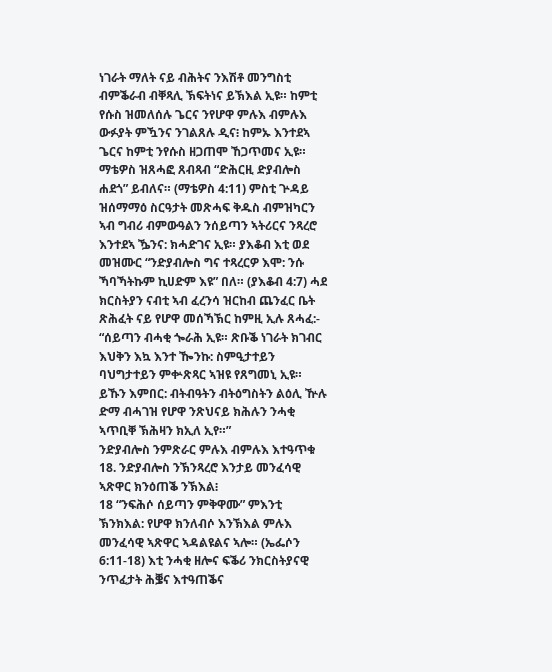ነገራት ማለት ናይ ብሕትና ንእሽቶ መንግስቲ ብምቕራብ ብቐጻሊ ኽፍትነና ይኽእል ኢዩ። ከምቲ የሱስ ዝመለሰሉ ጌርና ንየሆዋ ምሉእ ብምሉእ ውፉያት ምዃንና ንገልጸሉ ዲና፧ ከምኡ እንተደኣ ጌርና ከምቲ ንየሱስ ዘጋጠሞ ኸጋጥመና ኢዩ። ማቴዎስ ዝጸሓፎ ጸብጻብ “ድሕርዚ ድያብሎስ ሐደጎ” ይብለና። (ማቴዎስ 4:11) ምስቲ ጕዳይ ዝሰማማዕ ስርዓታት መጽሓፍ ቅዱስ ብምዝካርን ኣብ ግብሪ ብምውዓልን ንሰይጣን ኣትሪርና ንጻረሮ እንተደኣ ዄንና: ክሓድገና ኢዩ። ያእቆብ እቲ ወደ መዝሙር “ንድያብሎስ ግና ተጻረርዎ እሞ: ንሱ ኻባኻትኩም ኪሀድም እዩ” በለ። (ያእቆብ 4:7) ሓደ ክርስትያን ናብቲ ኣብ ፈረንሳ ዝርከብ ጨንፈር ቤት ጽሕፈት ናይ የሆዋ መሰኻኽር ከምዚ ኢሉ ጸሓፈ:- “ሰይጣን ብሓቂ ጐራሕ ኢዩ። ጽቡቕ ነገራት ክገብር እህቅን እኳ እንተ ዀንኩ: ስምዒታተይን ባህግታተይን ምቍጽጻር ኣዝዩ የጸግመኒ ኢዩ። ይኹን እምበር: ብትብዓትን ብትዕግስትን ልዕሊ ዅሉ ድማ ብሓገዝ የሆዋ ንጽህናይ ክሕሉን ንሓቂ ኣጥቢቐ ኽሕዛን ክኢለ ኢየ።”
ንድያብሎስ ንምጽራር ምሉእ ብምሉእ እተዓጥቁ
18. ንድያብሎስ ንኽንጻረሮ እንታይ መንፈሳዊ ኣጽዋር ክንዕጠቕ ንኽእል፧
18 “ንፍሕሶ ሰይጣን ምቅዋሙ” ምእንቲ ኽንክእል: የሆዋ ክንለብሶ እንኽእል ምሉእ መንፈሳዊ ኣጽዋር ኣዳልዩልና ኣሎ። (ኤፌሶን 6:11-18) እቲ ንሓቂ ዘሎና ፍቕሪ ንክርስትያናዊ ንጥፈታት ሕቜና እተዓጠቕና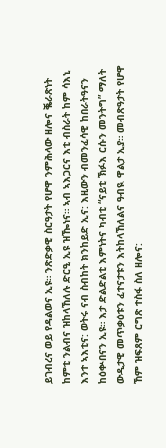ይገብረና ወይ የዳልወና ኢዩ። ንጽድቃዊ ስርዓታት የሆዋ ንምሕላው ዘሎና ቘራጽነት ከምቲ ንልብና ዝከላኸለሉ ድርዒ ኢዩ ዝዀነና። ኣብ ኣእጋርና እቲ ብስራት ከም ሳእኒ እንተ ኣእቲና: ወትሩ ናብ ስብከት ክንከይድ ኢና: እዚውን ብመንፈሳዊ ከበራትዓናን ከዕቍበናን ኢዩ። እታ ድልድልቲ እምነትና ካብቲ “ናይቲ ኽፉእ ርሱን መንትግ” ማለት ውዲታዊ መጥቃዕቱን ፈተናታቱን እትከላኸለልና ዓብዪ ዋልታ ኢያ። መብጽዓታት የሆዋ ኸም ዝፍጸም ርግጽ ተስፋ ስለ ዘሎና: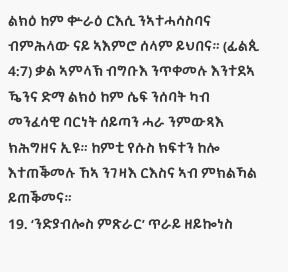ልክዕ ከም ቍራዕ ርእሲ ንኣተሓሳስባና ብምሕላው ናይ ኣእምሮ ሰላም ይህበና። (ፊልጲ 4:7) ቃል ኣምላኽ ብግቡእ ንጥቀመሉ እንተደኣ ዄንና ድማ ልክዕ ከም ሴፍ ንሰባት ካብ መንፈሳዊ ባርነት ሰይጣን ሓራ ንምውጻእ ክሕግዘና ኢዩ። ከምቲ የሱስ ክፍተን ከሎ እተጠቕመሉ ኸኣ ንገዛእ ርእስና ኣብ ምክልኻል ይጠቕመና።
19. ‘ንድያብሎስ ምጽራር’ ጥራይ ዘይኰነስ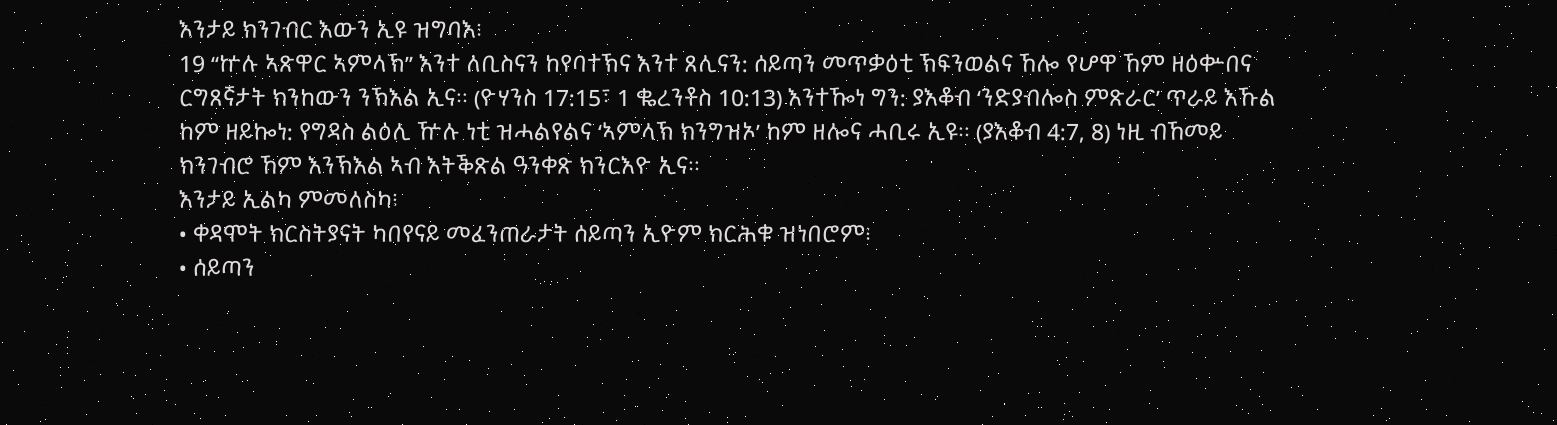እንታይ ክንገብር እውን ኢዩ ዝግባእ፧
19 “ኵሉ ኣጽዋር ኣምላኽ” እንተ ለቢስናን ከየባተኽና እንተ ጸሊናን: ሰይጣን መጥቃዕቲ ኽፍንወልና ኸሎ የሆዋ ኸም ዘዕቍበና ርግጸኛታት ክንከውን ንኽእል ኢና። (ዮሃንስ 17:15፣ 1 ቈረንቶስ 10:13) እንተዀነ ግን: ያእቆብ ‘ንድያብሎስ ምጽራር’ ጥራይ እኹል ከም ዘይኰነ: የግዳስ ልዕሊ ዅሉ ነቲ ዝሓልየልና ‘ኣምላኽ ክንግዝኦ’ ከም ዘሎና ሓቢሩ ኢዩ። (ያእቆብ 4:7, 8) ነዚ ብኸመይ ክንገብሮ ኸም እንኽእል ኣብ እትቕጽል ዓንቀጽ ክንርእዮ ኢና።
እንታይ ኢልካ ምመለስካ፧
• ቀዳሞት ክርስትያናት ካበየናይ መፈንጠራታት ሰይጣን ኢዮም ክርሕቁ ዝነበሮም፧
• ሰይጣን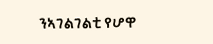ንኣገልገልቲ የሆዋ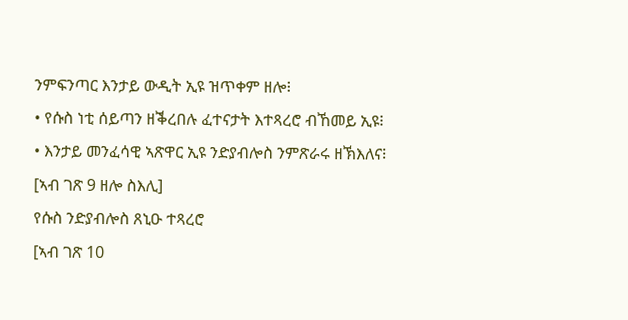ንምፍንጣር እንታይ ውዲት ኢዩ ዝጥቀም ዘሎ፧
• የሱስ ነቲ ሰይጣን ዘቕረበሉ ፈተናታት እተጻረሮ ብኸመይ ኢዩ፧
• እንታይ መንፈሳዊ ኣጽዋር ኢዩ ንድያብሎስ ንምጽራሩ ዘኽእለና፧
[ኣብ ገጽ 9 ዘሎ ስእሊ]
የሱስ ንድያብሎስ ጸኒዑ ተጻረሮ
[ኣብ ገጽ 10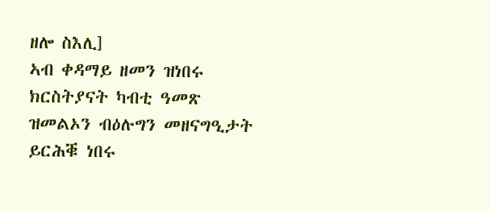ዘሎ ስእሊ]
ኣብ ቀዳማይ ዘመን ዝነበሩ ክርስትያናት ካብቲ ዓመጽ ዝመልኦን ብዕሉግን መዘናግዒታት ይርሕቑ ነበሩ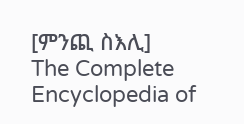[ምንጪ ስእሊ]
The Complete Encyclopedia of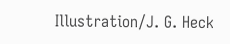Illustration/J. G. Heck